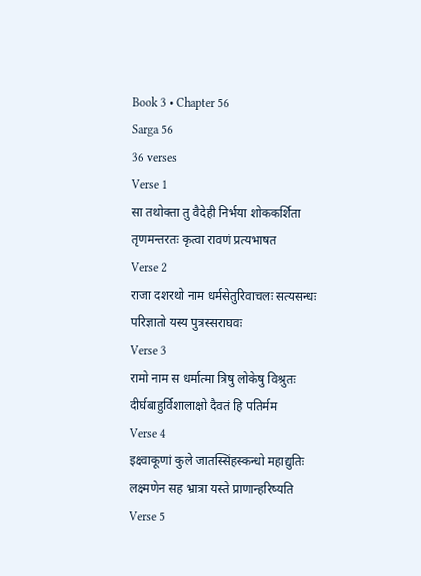Book 3 • Chapter 56
Sarga 56
36 verses
Verse 1
सा तथोक्ता तु वैदेही निर्भया शोककर्शिता तृणमन्तरतः कृत्वा रावणं प्रत्यभाषत
Verse 2
राजा दशरथो नाम धर्मसेतुरिवाचलः सत्यसन्धः परिज्ञातो यस्य पुत्रस्सराघवः
Verse 3
रामो नाम स धर्मात्मा त्रिषु लोकेषु विश्रुतः दीर्घबाहुर्विशालाक्षो दैवतं हि पतिर्मम
Verse 4
इक्ष्वाकूणां कुले जातस्सिंहस्कन्धो महाद्युतिः लक्ष्मणेन सह भ्रात्रा यस्ते प्राणान्हरिष्यति
Verse 5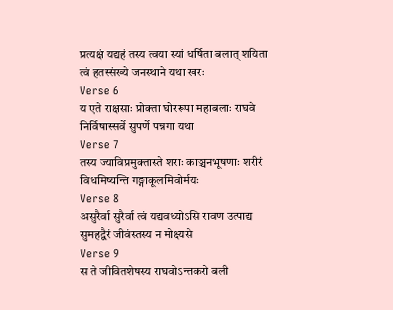प्रत्यक्षं यद्यहं तस्य त्वया स्यां धर्षिता बलात् शयिता त्वं हतस्संख्ये जनस्थाने यथा खरः
Verse 6
य एते राक्षसाः प्रोक्ता घोररूपा महाबलाः राघवे निर्विषास्सर्वे सुपर्णे पन्नगा यथा
Verse 7
तस्य ज्याविप्रमुक्तास्ते शराः काञ्चनभूषणाः शरीरं विधमिष्यन्ति गङ्गाकूलमिवोर्मयः
Verse 8
असुरैर्वा सुरैर्वा त्वं यद्यवध्योऽसि रावण उत्पाद्य सुमहद्वैरं जीवंस्तस्य न मोक्ष्यसे
Verse 9
स ते जीवितशेषस्य राघवोऽन्तकरो बली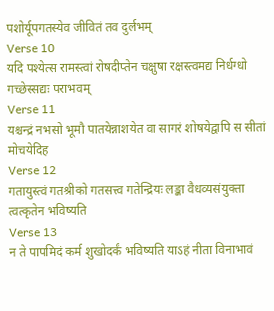पशोर्यूपगतस्येव जीवितं तव दुर्लभम्
Verse 10
यदि पश्येत्स रामस्त्वां रोषदीप्तेन चक्षुषा रक्षस्त्वमद्य निर्धग्धो गच्छेस्सद्यः पराभवम्
Verse 11
यश्चन्द्रं नभसो भूमौ पातयेन्नाशयेत वा सागरं शोषयेद्वापि स सीतां मोचयेदिह
Verse 12
गतायुस्त्वं गतश्रीको गतसत्त्व गतेन्द्रियः लङ्का वैधव्यसंयुक्ता त्वत्कृतेन भविष्यति
Verse 13
न ते पापमिदं कर्म शुखोदर्कं भविष्यति याऽहं नीता विनाभावं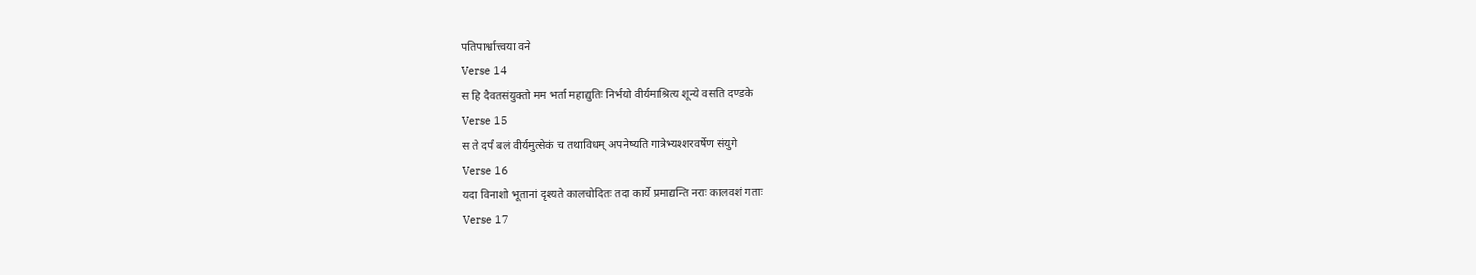पतिपार्श्वात्त्वया वने
Verse 14
स हि दैवतसंयुक्तो मम भर्ता महाद्युतिः निर्भयो वीर्यमाश्रित्य शून्ये वसति दण्डके
Verse 15
स ते दर्पं बलं वीर्यमुत्सेकं च तथाविधम् अपनेष्यति गात्रेभ्यश्शरवर्षेण संयुगे
Verse 16
यदा विनाशो भूतानां दृश्यते कालचोदितः तदा कार्ये प्रमाद्यन्ति नराः कालवशं गताः
Verse 17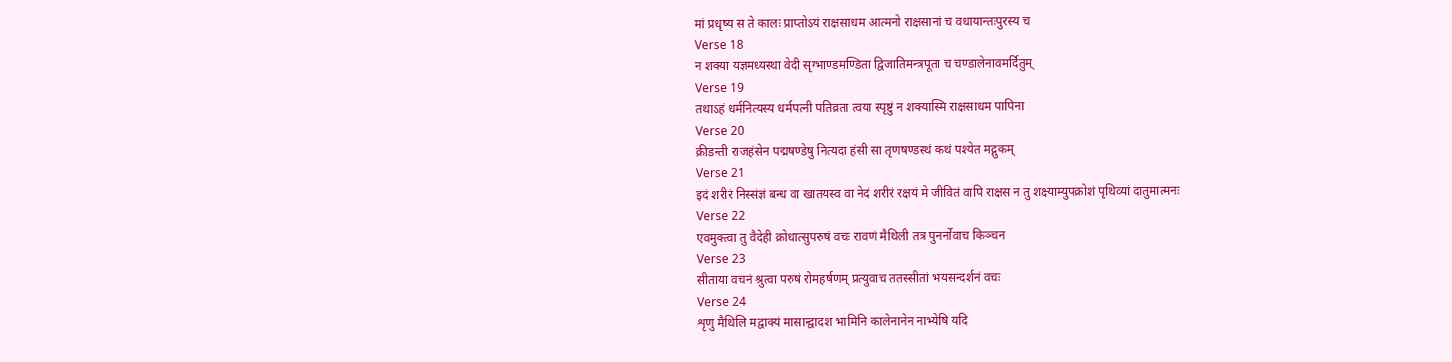मां प्रधृष्य स ते कालः प्राप्तोऽयं राक्षसाधम आत्मनो राक्षसानां च वधायान्तःपुरस्य च
Verse 18
न शक्या यज्ञमध्यस्था वेदी सृग्भाण्डमण्डिता द्विजातिमन्त्रपूता च चण्डालेनावमर्दितुम्
Verse 19
तथाऽहं धर्मनित्यस्य धर्मपत्नी पतिव्रता त्वया स्पृष्टुं न शक्यास्मि राक्षसाधम पापिना
Verse 20
क्रीडन्ती राजहंसेन पद्मषण्डेषु नित्यदा हंसी सा तृणषण्डस्थं कथं पश्येत मद्गुकम्
Verse 21
इदं शरीरं निस्संज्ञं बन्ध वा खातयस्व वा नेदं शरीरं रक्षयं मे जीवितं वापि राक्षस न तु शक्ष्याम्युपक्रोशं पृथिव्यां दातुमात्मनः
Verse 22
एवमुक्त्वा तु वैदेही क्रोधात्सुपरुषं वचः रावणं मैथिली तत्र पुनर्नोवाच किञ्चन
Verse 23
सीताया वचनं श्रुत्वा परुषं रोमहर्षणम् प्रत्युवाच ततस्सीतां भयसन्दर्शनं वचः
Verse 24
शृणु मैथिलि मद्वाक्यं मासान्द्वादश भामिनि कालेनानेन नाभ्येषि यदि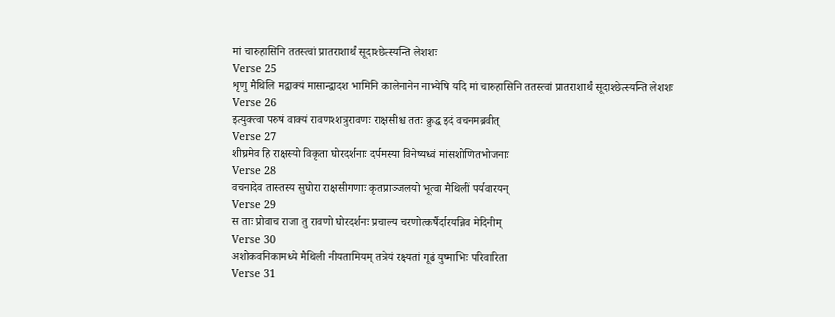मां चारुहासिनि ततस्त्वां प्रातराशार्थं सूदाश्छेत्स्यन्ति लेशशः
Verse 25
शृणु मैथिलि मद्वाक्यं मासान्द्वादश भामिनि कालेनानेन नाभ्येषि यदि मां चारुहासिनि ततस्त्वां प्रातराशार्थं सूदाश्छेत्स्यन्ति लेशशः
Verse 26
इत्युक्त्वा परुषं वाक्यं रावणश्शत्रुरावणः राक्षसीश्च ततः क्रुद्ध इदं वचनमब्रवीत्
Verse 27
शीघ्रमेव हि राक्षस्यो विकृता घोरदर्शनाः दर्पमस्या विनेष्यध्वं मांसशोणितभोजनाः
Verse 28
वचनादेव तास्तस्य सुघोरा राक्षसीगणाः कृतप्राञ्जलयो भूत्वा मैथिलीं पर्यवारयन्
Verse 29
स ताः प्रोवाच राजा तु रावणो घोरदर्शनः प्रचाल्य चरणोत्कर्षैर्दारयन्निव मेदिनीम्
Verse 30
अशोकवनिकामध्ये मैथिली नीयतामियम् तत्रेयं रक्ष्यतां गूढं युष्माभिः परिवारिता
Verse 31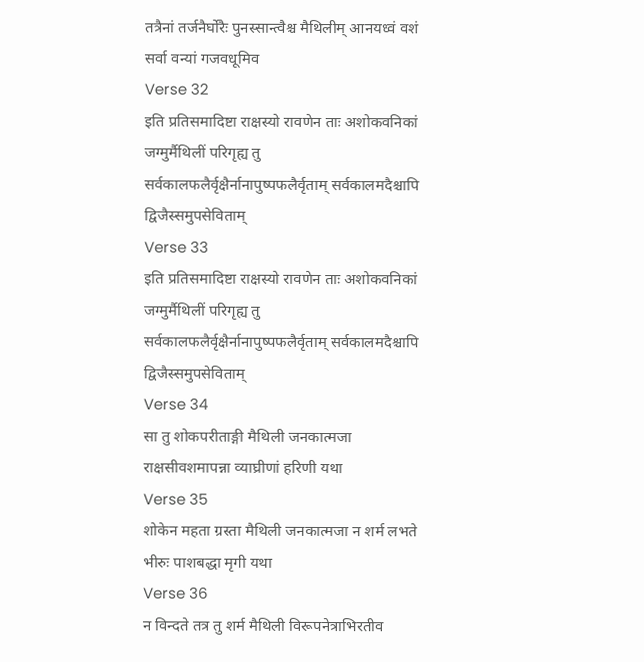तत्रैनां तर्जनैर्घोरैः पुनस्सान्त्वैश्च मैथिलीम् आनयध्वं वशं सर्वा वन्यां गजवधूमिव
Verse 32
इति प्रतिसमादिष्टा राक्षस्यो रावणेन ताः अशोकवनिकां जग्मुर्मैथिलीं परिगृह्य तु सर्वकालफलैर्वृक्षैर्नानापुष्पफलैर्वृताम् सर्वकालमदैश्चापि द्विजैस्समुपसेविताम्
Verse 33
इति प्रतिसमादिष्टा राक्षस्यो रावणेन ताः अशोकवनिकां जग्मुर्मैथिलीं परिगृह्य तु सर्वकालफलैर्वृक्षैर्नानापुष्पफलैर्वृताम् सर्वकालमदैश्चापि द्विजैस्समुपसेविताम्
Verse 34
सा तु शोकपरीताङ्गी मैथिली जनकात्मजा राक्षसीवशमापन्ना व्याघ्रीणां हरिणी यथा
Verse 35
शोकेन महता ग्रस्ता मैथिली जनकात्मजा न शर्म लभते भीरुः पाशबद्धा मृगी यथा
Verse 36
न विन्दते तत्र तु शर्म मैथिली विरूपनेत्राभिरतीव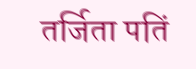तर्जिता पतिं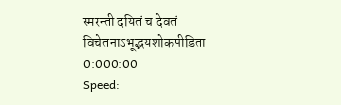स्मरन्ती दयितं च देवतं विचेतनाऽभूद्भयशोकपीडिता
0:000:00
Speed: